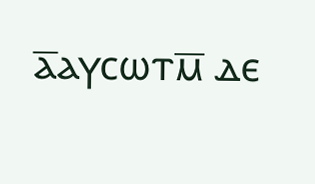ⲁ̅ⲁⲩⲥⲱⲧⲙ̅ ⲇⲉ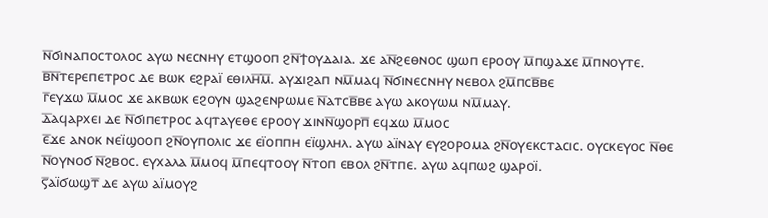ⲛ̅ϭⲓⲛⲁⲡⲟⲥⲧⲟⲗⲟⲥ ⲁⲩⲱ ⲛⲉⲥⲛⲏⲩ ⲉⲧϣⲟⲟⲡ ϩⲛ̅ϯⲟⲩⲇⲁⲓⲁ. ϫⲉ ⲁⲛ̅ϩⲉⲑⲛⲟⲥ ϣⲱⲡ ⲉⲣⲟⲟⲩ ⲙ̅ⲡϣⲁϫⲉ ⲙ̅ⲡⲛⲟⲩⲧⲉ.
ⲃ̅ⲛ̅ⲧⲉⲣⲉⲡⲉⲧⲣⲟⲥ ⲇⲉ ⲃⲱⲕ ⲉϩⲣⲁⲓ̈ ⲉⲑⲓⲗⲏ̅ⲙ̅. ⲁⲩϫⲓϩⲁⲡ ⲛⲙ̅ⲙⲁϥ ⲛ̅ϭⲓⲛⲉⲥⲛⲏⲩ ⲛⲉⲃⲟⲗ ϩⲙ̅ⲡⲥⲃ̅ⲃⲉ
ⲅ̅ⲉⲩϫⲱ ⲙ̅ⲙⲟⲥ ϫⲉ ⲁⲕⲃⲱⲕ ⲉϩⲟⲩⲛ ϣⲁϩⲉⲛⲣⲱⲙⲉ ⲛ̅ⲁⲧⲥⲃ̅ⲃⲉ ⲁⲩⲱ ⲁⲕⲟⲩⲱⲙ ⲛⲙ̅ⲙⲁⲩ.
ⲇ̅ⲁϥⲁⲣⲭⲉⲓ ⲇⲉ ⲛ̅ϭⲓⲡⲉⲧⲣⲟⲥ ⲁϥⲧⲁⲩⲉⲑⲉ ⲉⲣⲟⲟⲩ ϫⲓⲛⲛ̅ϣⲟⲣⲡ̅ ⲉϥϫⲱ ⲙ̅ⲙⲟⲥ
ⲉ̅ϫⲉ ⲁⲛⲟⲕ ⲛⲉⲓ̈ϣⲟⲟⲡ ϩⲛ̅ⲟⲩⲡⲟⲗⲓⲥ ϫⲉ ⲉⲓ̈ⲟⲡⲡⲏ ⲉⲓ̈ϣⲗⲏⲗ. ⲁⲩⲱ ⲁⲓ̈ⲛⲁⲩ ⲉⲩϩⲟⲣⲟⲙⲁ ϩⲛ̅ⲟⲩⲉⲕⲥⲧⲁⲥⲓⲥ. ⲟⲩⲥⲕⲉⲩⲟⲥ ⲛ̅ⲑⲉ ⲛ̅ⲟⲩⲛⲟϭ ⲛ̅ϩⲃⲟⲥ. ⲉⲩⲭⲁⲗⲁ ⲙ̅ⲙⲟϥ ⲙ̅ⲡⲉϥⲧⲟⲟⲩ ⲛ̅ⲧⲟⲡ ⲉⲃⲟⲗ ϩⲛ̅ⲧⲡⲉ. ⲁⲩⲱ ⲁϥⲡⲱϩ ϣⲁⲣⲟⲓ̈.
ⲋ̅ⲁⲓ̈ϭⲱϣⲧ̅ ⲇⲉ ⲁⲩⲱ ⲁⲓ̈ⲙⲟⲩϩ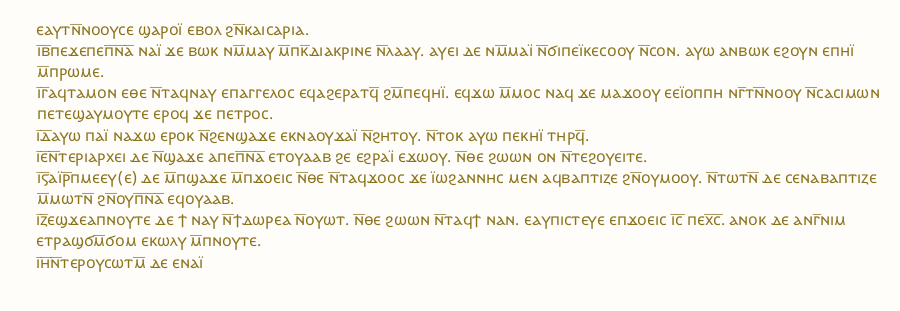ⲉⲁⲩⲧⲛ̅ⲛⲟⲟⲩⲥⲉ ϣⲁⲣⲟⲓ̈ ⲉⲃⲟⲗ ϩⲛ̅ⲕⲁⲓⲥⲁⲣⲓⲁ.
ⲓ̅ⲃ̅ⲡⲉϫⲉⲡⲉⲡ̅ⲛ̅ⲁ̅ ⲛⲁⲓ̈ ϫⲉ ⲃⲱⲕ ⲛⲙ̅ⲙⲁⲩ ⲙ̅ⲡⲕ̅ⲇⲓⲁⲕⲣⲓⲛⲉ ⲛ̅ⲗⲁⲁⲩ. ⲁⲩⲉⲓ ⲇⲉ ⲛⲙ̅ⲙⲁⲓ̈ ⲛ̅ϭⲓⲡⲉⲓ̈ⲕⲉⲥⲟⲟⲩ ⲛ̅ⲥⲟⲛ. ⲁⲩⲱ ⲁⲛⲃⲱⲕ ⲉϩⲟⲩⲛ ⲉⲡⲏⲓ̈ ⲙ̅ⲡⲣⲱⲙⲉ.
ⲓ̅ⲅ̅ⲁϥⲧⲁⲙⲟⲛ ⲉⲑⲉ ⲛ̅ⲧⲁϥⲛⲁⲩ ⲉⲡⲁⲅⲅⲉⲗⲟⲥ ⲉϥⲁϩⲉⲣⲁⲧϥ̅ ϩⲙ̅ⲡⲉϥⲏⲓ̈. ⲉϥϫⲱ ⲙ̅ⲙⲟⲥ ⲛⲁϥ ϫⲉ ⲙⲁϫⲟⲟⲩ ⲉⲉⲓ̈ⲟⲡⲡⲏ ⲛⲅ̅ⲧⲛ̅ⲛⲟⲟⲩ ⲛ̅ⲥⲁⲥⲓⲙⲱⲛ ⲡⲉⲧⲉϣⲁⲩⲙⲟⲩⲧⲉ ⲉⲣⲟϥ ϫⲉ ⲡⲉⲧⲣⲟⲥ.
ⲓ̅ⲇ̅ⲁⲩⲱ ⲡⲁⲓ̈ ⲛⲁϫⲱ ⲉⲣⲟⲕ ⲛ̅ϩⲉⲛϣⲁϫⲉ ⲉⲕⲛⲁⲟⲩϫⲁⲓ̈ ⲛ̅ϩⲏⲧⲟⲩ. ⲛ̅ⲧⲟⲕ ⲁⲩⲱ ⲡⲉⲕⲏⲓ̈ ⲧⲏⲣϥ̅.
ⲓ̅ⲉ̅ⲛ̅ⲧⲉⲣⲓⲁⲣⲭⲉⲓ ⲇⲉ ⲛ̅ϣⲁϫⲉ ⲁⲡⲉⲡ̅ⲛ̅ⲁ̅ ⲉⲧⲟⲩⲁⲁⲃ ϩⲉ ⲉϩⲣⲁⲓ̈ ⲉϫⲱⲟⲩ. ⲛ̅ⲑⲉ ϩⲱⲱⲛ ⲟⲛ ⲛ̅ⲧⲉϩⲟⲩⲉⲓⲧⲉ.
ⲓ̅ⲋ̅ⲁⲓ̈ⲣ̅ⲡⲙⲉⲉⲩ(ⲉ) ⲇⲉ ⲙ̅ⲡϣⲁϫⲉ ⲙ̅ⲡϫⲟⲉⲓⲥ ⲛ̅ⲑⲉ ⲛ̅ⲧⲁϥϫⲟⲟⲥ ϫⲉ ⲓ̈ⲱϩⲁⲛⲛⲏⲥ ⲙⲉⲛ ⲁϥⲃⲁⲡⲧⲓⲍⲉ ϩⲛ̅ⲟⲩⲙⲟⲟⲩ. ⲛ̅ⲧⲱⲧⲛ̅ ⲇⲉ ⲥⲉⲛⲁⲃⲁⲡⲧⲓⲍⲉ ⲙ̅ⲙⲱⲧⲛ̅ ϩⲛ̅ⲟⲩⲡ̅ⲛ̅ⲁ̅ ⲉϥⲟⲩⲁⲁⲃ.
ⲓ̅ⲍ̅ⲉϣϫⲉⲁⲡⲛⲟⲩⲧⲉ ⲇⲉ ϯ ⲛⲁⲩ ⲛ̅ϯⲇⲱⲣⲉⲁ ⲛ̅ⲟⲩⲱⲧ. ⲛ̅ⲑⲉ ϩⲱⲱⲛ ⲛ̅ⲧⲁϥϯ ⲛⲁⲛ. ⲉⲁⲩⲡⲓⲥⲧⲉⲩⲉ ⲉⲡϫⲟⲉⲓⲥ ⲓ̅ⲥ̅ ⲡⲉⲭ̅ⲥ̅. ⲁⲛⲟⲕ ⲇⲉ ⲁⲛⲅ̅ⲛⲓⲙ ⲉⲧⲣⲁϣϭⲙ̅ϭⲟⲙ ⲉⲕⲱⲗⲩ ⲙ̅ⲡⲛⲟⲩⲧⲉ.
ⲓ̅ⲏ̅ⲛ̅ⲧⲉⲣⲟⲩⲥⲱⲧⲙ̅ ⲇⲉ ⲉⲛⲁⲓ̈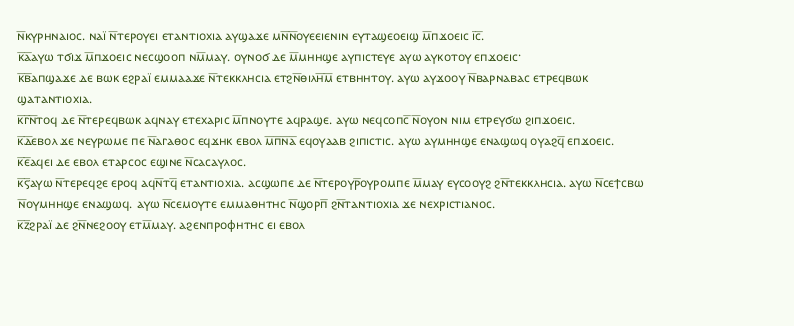ⲛ̅ⲕⲩⲣⲏⲛⲁⲓⲟⲥ. ⲛⲁⲓ̈ ⲛ̅ⲧⲉⲣⲟⲩⲉⲓ ⲉⲧⲁⲛⲧⲓⲟⲭⲓⲁ ⲁⲩϣⲁϫⲉ ⲙⲛ̅ⲛ̅ⲟⲩⲉⲉⲓⲉⲛⲓⲛ ⲉⲩⲧⲁϣⲉⲟⲉⲓϣ ⲙ̅ⲡϫⲟⲉⲓⲥ ⲓ̅ⲥ̅.
ⲕ̅ⲁ̅ⲁⲩⲱ ⲧϭⲓϫ ⲙ̅ⲡϫⲟⲉⲓⲥ ⲛⲉⲥϣⲟⲟⲡ ⲛⲙ̅ⲙⲁⲩ. ⲟⲩⲛⲟϭ ⲇⲉ ⲙ̅ⲙⲏⲏϣⲉ ⲁⲩⲡⲓⲥⲧⲉⲩⲉ ⲁⲩⲱ ⲁⲩⲕⲟⲧⲟⲩ ⲉⲡϫⲟⲉⲓⲥ·
ⲕ̅ⲃ̅ⲁⲡϣⲁϫⲉ ⲇⲉ ⲃⲱⲕ ⲉϩⲣⲁⲓ̈ ⲉⲙⲙⲁⲁϫⲉ ⲛ̅ⲧⲉⲕⲕⲗⲏⲥⲓⲁ ⲉⲧϩⲛ̅ⲑⲓⲗⲏ̅ⲙ̅ ⲉⲧⲃⲏⲏⲧⲟⲩ. ⲁⲩⲱ ⲁⲩϫⲟⲟⲩ ⲛ̅ⲃⲁⲣⲛⲁⲃⲁⲥ ⲉⲧⲣⲉϥⲃⲱⲕ ϣⲁⲧⲁⲛⲧⲓⲟⲭⲓⲁ.
ⲕ̅ⲅ̅ⲛ̅ⲧⲟϥ ⲇⲉ ⲛ̅ⲧⲉⲣⲉϥⲃⲱⲕ ⲁϥⲛⲁⲩ ⲉⲧⲉⲭⲁⲣⲓⲥ ⲙ̅ⲡⲛⲟⲩⲧⲉ ⲁϥⲣⲁϣⲉ. ⲁⲩⲱ ⲛⲉϥⲥⲟⲡⲥ̅ ⲛ̅ⲟⲩⲟⲛ ⲛⲓⲙ ⲉⲧⲣⲉⲩϭⲱ ϩⲓⲡϫⲟⲉⲓⲥ.
ⲕ̅ⲇ̅ⲉⲃⲟⲗ ϫⲉ ⲛⲉⲩⲣⲱⲙⲉ ⲡⲉ ⲛ̅ⲁⲅⲁⲑⲟⲥ ⲉϥϫⲏⲕ ⲉⲃⲟⲗ ⲙ̅ⲡ̅ⲛ̅ⲁ̅ ⲉϥⲟⲩⲁⲁⲃ ϩⲓⲡⲓⲥⲧⲓⲥ. ⲁⲩⲱ ⲁⲩⲙⲏⲏϣⲉ ⲉⲛⲁϣⲱϥ ⲟⲩⲁϩϥ̅ ⲉⲡϫⲟⲉⲓⲥ.
ⲕ̅ⲉ̅ⲁϥⲉⲓ ⲇⲉ ⲉⲃⲟⲗ ⲉⲧⲁⲣⲥⲟⲥ ⲉϣⲓⲛⲉ ⲛ̅ⲥⲁⲥⲁⲩⲗⲟⲥ.
ⲕ̅ⲋ̅ⲁⲩⲱ ⲛ̅ⲧⲉⲣⲉϥϩⲉ ⲉⲣⲟϥ ⲁϥⲛ̅ⲧϥ̅ ⲉⲧⲁⲛⲧⲓⲟⲭⲓⲁ. ⲁⲥϣⲱⲡⲉ ⲇⲉ ⲛ̅ⲧⲉⲣⲟⲩⲣ̅ⲟⲩⲣⲟⲙⲡⲉ ⲙ̅ⲙⲁⲩ ⲉⲩⲥⲟⲟⲩϩ ϩⲛ̅ⲧⲉⲕⲕⲗⲏⲥⲓⲁ. ⲁⲩⲱ ⲛ̅ⲥⲉϯⲥⲃⲱ ⲛ̅ⲟⲩⲙⲏⲏϣⲉ ⲉⲛⲁϣⲱϥ. ⲁⲩⲱ ⲛ̅ⲥⲉⲙⲟⲩⲧⲉ ⲉⲙⲙⲁⲑⲏⲧⲏⲥ ⲛ̅ϣⲟⲣⲡ̅ ϩⲛ̅ⲧⲁⲛⲧⲓⲟⲭⲓⲁ ϫⲉ ⲛⲉⲭⲣⲓⲥⲧⲓⲁⲛⲟⲥ.
ⲕ̅ⲍ̅ϩⲣⲁⲓ̈ ⲇⲉ ϩⲛ̅ⲛⲉϩⲟⲟⲩ ⲉⲧⲙ̅ⲙⲁⲩ. ⲁϩⲉⲛⲡⲣⲟⲫⲏⲧⲏⲥ ⲉⲓ ⲉⲃⲟⲗ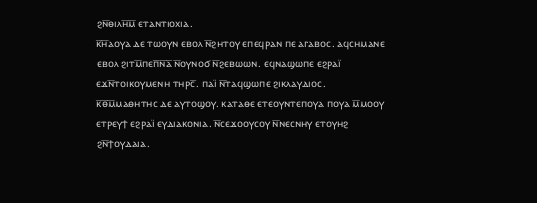ϩⲛ̅ⲑⲓⲗⲏ̅ⲙ̅ ⲉⲧⲁⲛⲧⲓⲟⲭⲓⲁ.
ⲕ̅ⲏ̅ⲁⲟⲩⲁ ⲇⲉ ⲧⲱⲟⲩⲛ ⲉⲃⲟⲗ ⲛ̅ϩⲏⲧⲟⲩ ⲉⲡⲉϥⲣⲁⲛ ⲡⲉ ⲁⲅⲁⲃⲟⲥ. ⲁϥⲥⲏⲙⲁⲛⲉ ⲉⲃⲟⲗ ϩⲓⲧⲙ̅ⲡⲉⲡ̅ⲛ̅ⲁ̅ ⲛ̅ⲟⲩⲛⲟϭ ⲛ̅ϩⲉⲃⲱⲱⲛ. ⲉϥⲛⲁϣⲱⲡⲉ ⲉϩⲣⲁⲓ̈ ⲉϫⲛ̅ⲧⲟⲓⲕⲟⲩⲙⲉⲛⲏ ⲧⲏⲣⲥ̅. ⲡⲁⲓ̈ ⲛ̅ⲧⲁϥϣⲱⲡⲉ ϩⲓⲕⲗⲁⲩⲇⲓⲟⲥ.
ⲕ̅ⲑ̅ⲙ̅ⲙⲁⲑⲏⲧⲏⲥ ⲇⲉ ⲁⲩⲧⲟϣⲟⲩ. ⲕⲁⲧⲁⲑⲉ ⲉⲧⲉⲟⲩⲛⲧⲉⲡⲟⲩⲁ ⲡⲟⲩⲁ ⲙ̅ⲙⲟⲟⲩ ⲉⲧⲣⲉⲩϯ ⲉϩⲣⲁⲓ̈ ⲉⲩⲇⲓⲁⲕⲟⲛⲓⲁ. ⲛ̅ⲥⲉϫⲟⲟⲩⲥⲟⲩ ⲛ̅ⲛⲉⲥⲛⲏⲩ ⲉⲧⲟⲩⲏϩ ϩⲛ̅ϯⲟⲩⲇⲁⲓⲁ.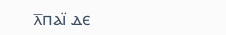ⲗ̅ⲡⲁⲓ̈ ⲇⲉ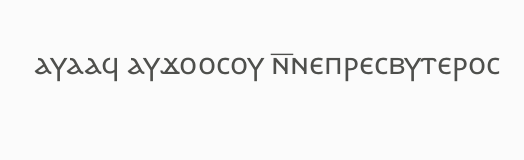ⲁⲩⲁⲁϥ ⲁⲩϫⲟⲟⲥⲟⲩ ⲛ̅ⲛⲉⲡⲣⲉⲥⲃⲩⲧⲉⲣⲟⲥ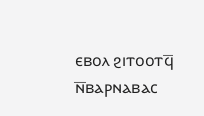ⲉⲃⲟⲗ ϩⲓⲧⲟⲟⲧϥ̅ ⲛ̅ⲃⲁⲣⲛⲁⲃⲁⲥ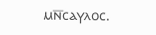ⲙⲛ̅ⲥⲁⲩⲗⲟⲥ.